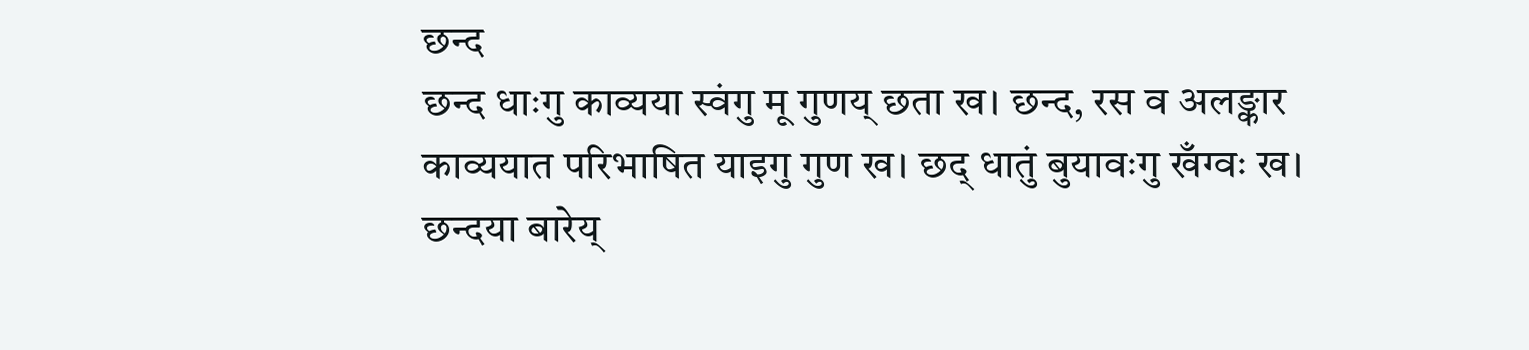छन्द
छन्द धाःगु काव्यया स्वंगु मू गुणय् छता ख। छन्द, रस व अलङ्कार काव्ययात परिभाषित याइगु गुण ख। छद् धातुं बुयावःगु खँग्वः ख। छन्दया बारेय्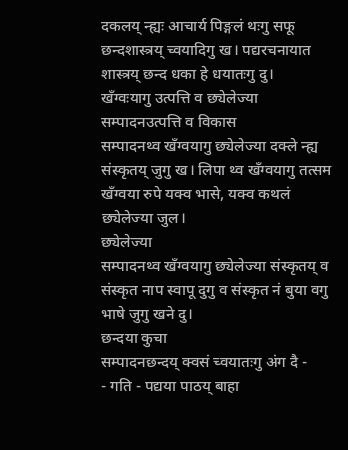दकलय् न्ह्यः आचार्य पिङ्गलं थःगु सफू छन्दशास्त्रय् च्वयादिगु ख। पद्यरचनायात शास्त्रय् छन्द धका हे धयातःगु दु।
खँग्वःयागु उत्पत्ति व छ्येलेज्या
सम्पादनउत्पत्ति व विकास
सम्पादनथ्व खँग्वयागु छ्येलेज्या दक्ले न्ह्य संस्कृतय् जुगु ख। लिपा थ्व खँग्वयागु तत्सम खँग्वया रुपे यक्व भासे, यक्व कथलं छ्येलेज्या जुल।
छ्येलेज्या
सम्पादनथ्व खँग्वयागु छ्येलेज्या संस्कृतय् व संस्कृत नाप स्वापू दुगु व संस्कृत नं बुया वगु भाषे जुगु खने दु।
छन्दया कुचा
सम्पादनछन्दय् क्वसं च्वयातःगु अंग दै -
- गति - पद्यया पाठय् बाहा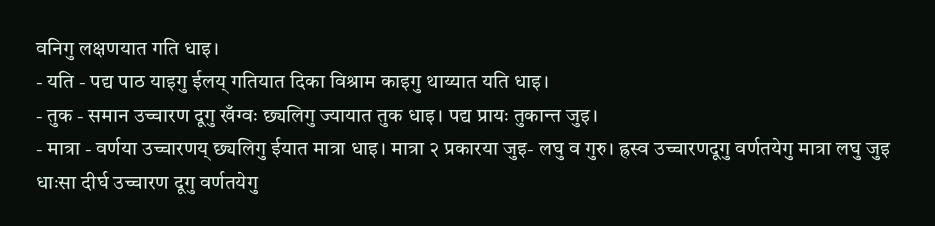वनिगु लक्षणयात गति धाइ।
- यति - पद्य पाठ याइगु ईलय् गतियात दिका विश्राम काइगु थाय्यात यति धाइ।
- तुक - समान उच्चारण दूगु खँग्वः छ्यलिगु ज्यायात तुक धाइ। पद्य प्रायः तुकान्त जुइ।
- मात्रा - वर्णया उच्चारणय् छ्यलिगु ईयात मात्रा धाइ। मात्रा २ प्रकारया जुइ- लघु व गुरु। ह्रस्व उच्चारणदूगु वर्णतयेगु मात्रा लघु जुइ धाःसा दीर्घ उच्चारण दूगु वर्णतयेगु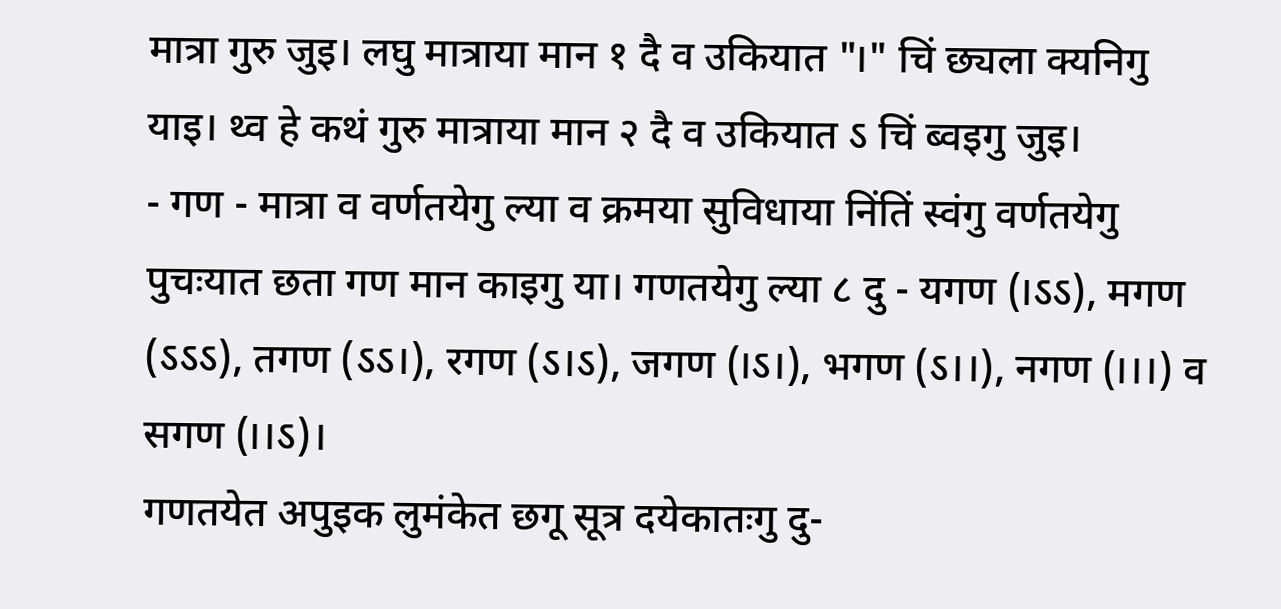मात्रा गुरु जुइ। लघु मात्राया मान १ दै व उकियात "।" चिं छ्यला क्यनिगु याइ। थ्व हे कथं गुरु मात्राया मान २ दै व उकियात ऽ चिं ब्वइगु जुइ।
- गण - मात्रा व वर्णतयेगु ल्या व क्रमया सुविधाया निंतिं स्वंगु वर्णतयेगु पुचःयात छता गण मान काइगु या। गणतयेगु ल्या ८ दु - यगण (।ऽऽ), मगण (ऽऽऽ), तगण (ऽऽ।), रगण (ऽ।ऽ), जगण (।ऽ।), भगण (ऽ।।), नगण (।।।) व सगण (।।ऽ)।
गणतयेत अपुइक लुमंकेत छगू सूत्र दयेकातःगु दु-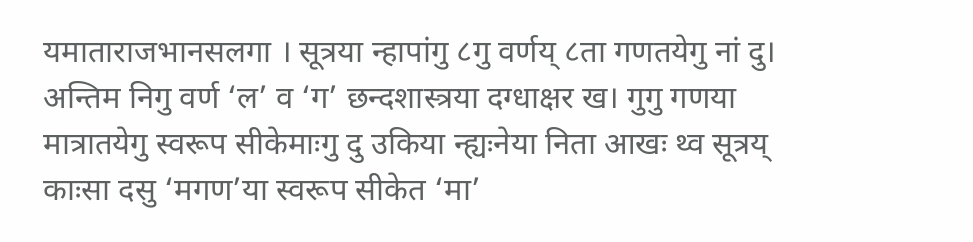यमाताराजभानसलगा । सूत्रया न्हापांगु ८गु वर्णय् ८ता गणतयेगु नां दु। अन्तिम निगु वर्ण ‘ल’ व ‘ग’ छन्दशास्त्रया दग्धाक्षर ख। गुगु गणया मात्रातयेगु स्वरूप सीकेमाःगु दु उकिया न्ह्यःनेया निता आखः थ्व सूत्रय् काःसा दसु ‘मगण’या स्वरूप सीकेत ‘मा’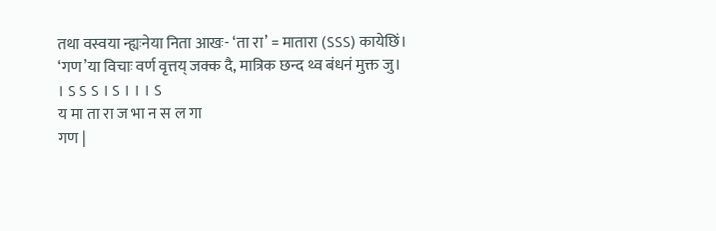तथा वस्वया न्ह्यःनेया निता आखः- ‘ता रा’ = मातारा (ऽऽऽ) कायेछिं।
‘गण’या विचाः वर्ण वृत्तय् जक्क दै, मात्रिक छन्द थ्व बंधनं मुक्त जु।
। ऽ ऽ ऽ । ऽ । । । ऽ
य मा ता रा ज भा न स ल गा
गण |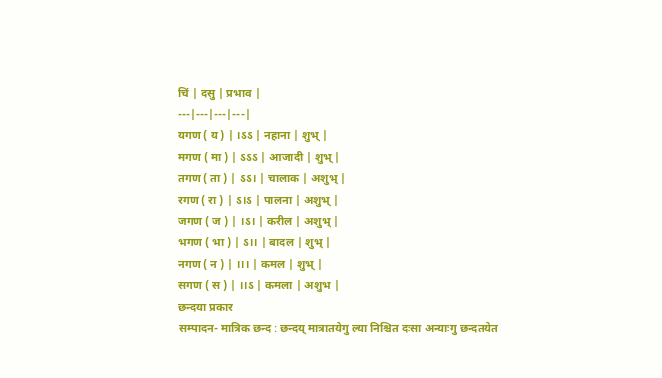चिं | दसु | प्रभाव |
---|---|---|---|
यगण ( य ) | ।ऽऽ | नहाना | शुभ् |
मगण ( मा ) | ऽऽऽ | आजादी | शुभ् |
तगण ( ता ) | ऽऽ। | चालाक | अशुभ् |
रगण ( रा ) | ऽ।ऽ | पालना | अशुभ् |
जगण ( ज ) | ।ऽ। | करील | अशुभ् |
भगण ( भा ) | ऽ।। | बादल | शुभ् |
नगण ( न ) | ।।। | कमल | शुभ् |
सगण ( स ) | ।।ऽ | कमला | अशुभ |
छन्दया प्रकार
सम्पादन- मात्रिक छन्द ː छन्दय् मात्रातयेगु ल्या निश्चित दःसा अन्याःगु छन्दतयेत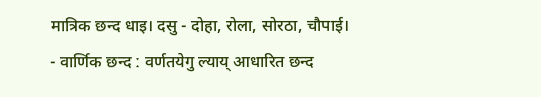मात्रिक छन्द धाइ। दसु - दोहा, रोला, सोरठा, चौपाई।
- वार्णिक छन्द ː वर्णतयेगु ल्याय् आधारित छन्द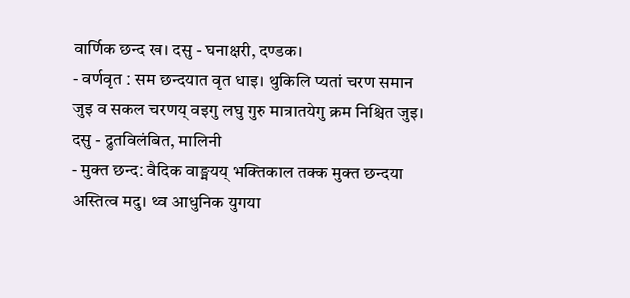वार्णिक छन्द ख। दसु - घनाक्षरी, दण्डक।
- वर्णवृत ː सम छन्दयात वृत धाइ। थुकिलि प्यतां चरण समान जुइ व सकल चरणय् वइगु लघु गुरु मात्रातयेगु क्रम निश्चित जुइ। दसु - द्रुतविलंबित, मालिनी
- मुक्त छन्दː वैदिक वाङ्मयय् भक्तिकाल तक्क मुक्त छन्दया अस्तित्व मदु। थ्व आधुनिक युगया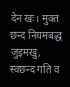देन खः। मुक्त छन्द नियमबद्ध जुइमखु, स्वछन्द गति व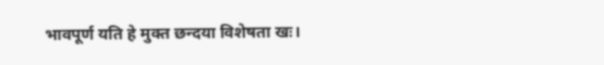भावपूर्ण यति हे मुक्त छन्दया विशेषता खः।